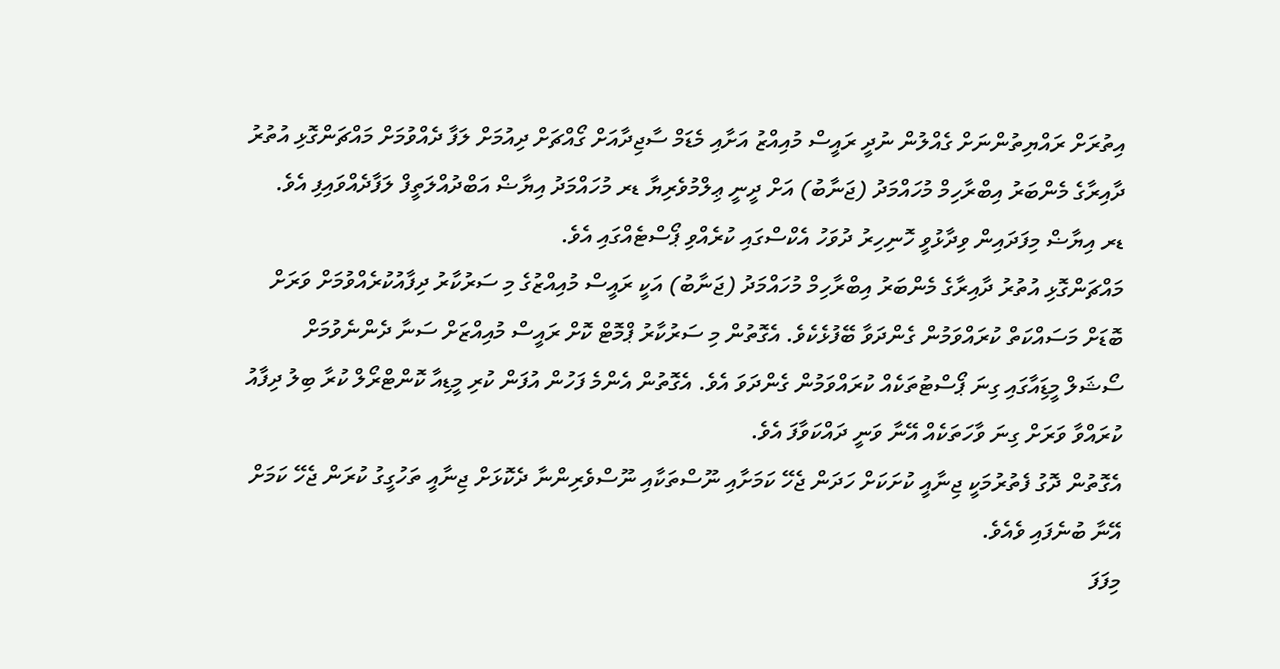އިތުރަށް ރައްޔިތުންނަށް ގެއްލުން ނުދީ ރައީސް މުއިއްޒު އަށާއި މެޑަމް ސާޖިދާއަށް ގޯއްޗަށް ދިއުމަށް ލަފާ ދެއްވުމަށް މައްޗަންގޮޅި އުތުރު ދާއިރާގެ މެންބަރު އިބްރާހިމް މުހައްމަދު (ޖަނާބު) އަށް ދީނީ ޢިލްމުވެރިޔާ ޑރ މުހައްމަދު އިޔާޟް އަބްދުއްލަތީފް ލަފާދެއްވައިފި އެވެ.
ޑރ އިޔާޟް މިފަދައިން ވިދާޅުވީ ހޮނިހިރު ދުވަހު އެކްސްގައި ކުރެއްވި ޕޯސްޓެއްގައި އެވެ.
މައްޗަންގޮޅި އުތުރު ދާއިރާގެ މެންބަރު އިބްރާހިމް މުހައްމަދު (ޖަނާބު) އަކީ ރައީސް މުއިއްޒުގެ މި ސަރުކާރު ދިފާއުކުރެއްވުމަށް ވަރަށް ބޮޑަށް މަސައްކަތް ކުރައްވަމުން ގެންދަވާ ބޭފުޅެކެވެ. އެގޮތުން މި ސަރުކާރު ޕްމޮޓް ކޮށް ރައީސް މުއިއްޒަށް ސަނާ ދެންނެވުމަށް ސޯޝަލް މީޑަިއާގައި ގިނަ ޕޯސްޓުތަކެއް ކުރައްވަމުން ގެންދަވަ އެވެ. އެގޮތުން އެންމެ ފަހުން އުފަން ކުރި މީޑިއާ ކޮންޓްރޯލް ކުރާ ބިލު ދިފާއު ކުރައްވާ ވަރަށް ގިނަ ވާހަތަކެއް އޭނާ ވަނީ ދައްކަވާފަ އެވެ.
އެގޮތުން ދޮގު ފެތުރުމަކީ ޖިނާއީ ކުށަކަށް ހަދަން ޖެހޭ ކަމަށާއި ނޫސްތަކާއި ނޫސްވެރިންނާ ދެކޮޅަށް ޖިނާއީ ތަހުގީގު ކުރަން ޖެހޭ ކަމަށް އޭނާ ބުނެފައި ވެއެވެ.
މިފަފަ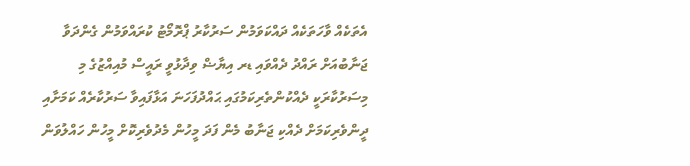އެތަކެއް ވާހަތަކެއް ދައްކަވަމުން ސަރުކާރު ޕްރޮމޯޓު ކުރައްވަމުން ގެންދަވާ ޖަނާބުއަށް ރައްދު ދެއްވައި ޑރ އިޔާޟް ވިދާޅުވީ ރައީސް މުއިއްޒުގެ މި މިސަރުކާރަކީ ދެއްކުންތެރިކަމުގައި ޙައްދުފަހަނަ އަޅާފައިވާ ސަރުކާރެއް ކަމަށާއި ދީންވެރިކަމަށް ދެއްކި ޖަނާބު މެން ފަދަ މީހުން މެދުވެރިކޮށް މީހުން ހައްލުވަން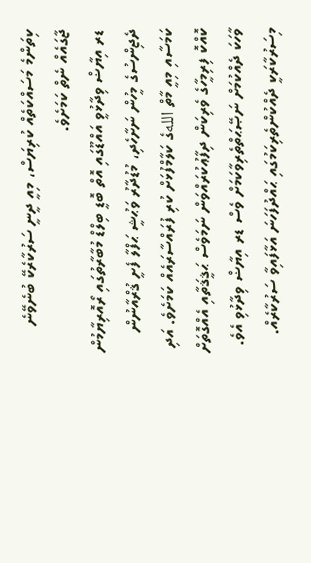ކިތަންމެ މަސައްކަތެއް ކުރިޔަސް، މިއީ ދީނީ ސަރުކާރެކޭ ބުނެވޭނެ ޖާގައެއް ނެތް ކަމަށެވެ.
ޑރ އިޔާޟް ވިދާޅުވީ އައްޑޫގައި އޮތް ބޮޑީ ބިލްޑް މުބާރާތުގައި ރޯއޮރިޔާމުން ދެޖިންސުގެ މީހުން ނަށާހެދި، މުޑުދާރު ވަޙުޝީ ޙަފްލާ ފެށީ ޤުރްއާނުން ކަމަސާއި މިއީ މާތް اللهގެ ކަލާމްފުޅަށް ކުރި ފުރައްސާރައެއް ކަމަށެވެ. އަދި ކޮއްކޮ ފިރިމީހާގެ ވެރިކަން ދިފާޢުކުރައްވަން ނަމަވެސް ޙަޤީޤަތާއި އެއްގޮތަށް ވާހަކަ ދެއްކުމަށް ނަޞޭޙަތްތެރިވާކަމަށް ވެސް ޑރ އިޔާޟް ވިދާޅުވި އެވެ.
މިސަރުކާރަކީ ދެއްކުންތެރިކަމުގައި ޙައްދުފަހަނަ އަޅާފައިވާ ސަރުކާރެއް.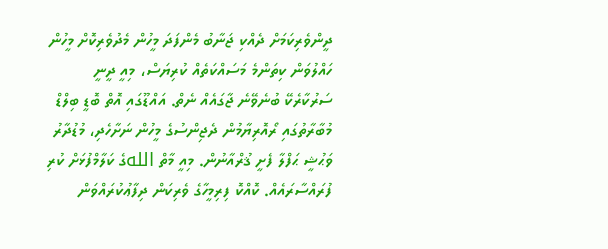ދީންވެރިކަމަށް ދެއްކި ޖަނާބު މެންފަދަ މީހުން މެދުވެރިކޮށް މީހުން ހައްލުވަން ކިތަންމެ މަސައްކަތެއް ކުރިޔަސް، މިއީ ދީނީ ސަރުކާރެކޭ ބުނެވޭނެ ޖާގައެއް ނެތް. އައްޑޫގައި އޮތް ބޮޑީ ބިލްޑް މުބާރާތުގައި ރޯއޮރިޔާމުން ދެޖިންސުގެ މީހުން ނަށާހެދި، މުޑުދާރު ވަޙުޝީ ޙަފްލާ ފެށީ ޤުރްއާނުން. މިއީ މާތް اللهގެ ކަލާމްފުޅަށް ކުރި ފުރައްސާރައެއް. ކޮއްކޮ ފިރިމީހާގެ ވެރިކަން ދިފާޢުކުރައްވަން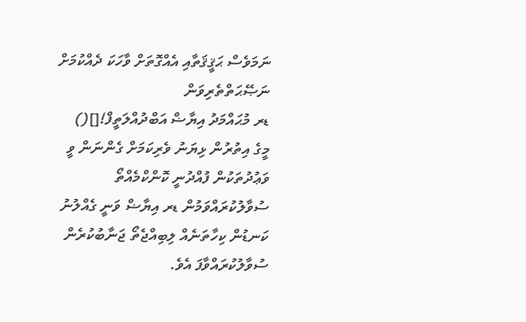ނަމަވެސް ޙަޤީޤަތާއި އެއްގޮތަށް ވާހަކަ ދެއްކުމަށް ނަޞޭޙަތްތެރިވަން
ޑރ މުޙައްމަދު އިޔާޟް އަބްދުއްލަތީފް![]()
މީގެ އިތުރުން ޅިޔަނު ވެރިކަމަށް ގެންނަން ވީ ވަޢުދުތަކުން ފުއްދުނީ ކޮންކްމެއްތޯ ސުވާލުކުރައްވަމުން ޑރ އިޔާޟް ވަނީ ގެއްލުނު ކަނޑުން ކިހާތަނެއް ލިބިއްޖެތޯ ޖަނާބުކުރެން ސުވާލުކުރައްވާފަ އެވެ.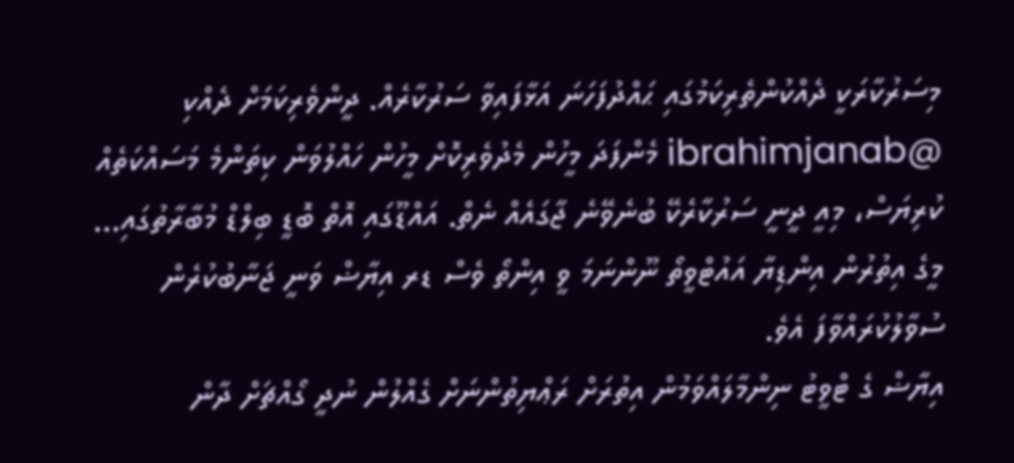މިސަރުކާރަކީ ދެއްކުންތެރިކަމުގައި ޙައްދުފަހަނަ އަޅާފައިވާ ސަރުކާރެއް. ދީންވެރިކަމަށް ދެއްކި @ibrahimjanab މެންފަދަ މީހުން މެދުވެރިކޮށް މީހުން ހައްލުވަން ކިތަންމެ މަސައްކަތެއް ކުރިޔަސް، މިއީ ދީނީ ސަރުކާރެކޭ ބުނެވޭނެ ޖާގައެއް ނެތް. އައްޑޫގައި އޮތް ބޮޑީ ބިލްޑް މުބާރާތުގައި…
މީގެ އިތުރުން އިންޑިޔާ އައުޓްވީތޯ ނޫންނަމަ ވީ އިންތޯ ވެސް ޑރ އިޔާޟް ވަނީ ޖަނާބުކުރެން ސުވާލުކުރައްވާފަ އެވެ.
އިޔާޟް ގެ ޓްވީޓު ނިންމާލައްވަމުން އިތުރަށް ރަޢްޔިތުންނަށް ގެއްލުން ނުދީ ގޯއްޗަށް ދާން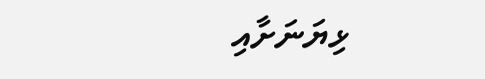ޅިޔަނަށާއި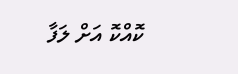ކޮއްކޮ އަށް ލަފާ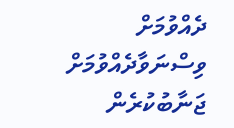ދެއްވުމަށް ވިސްނަވާދެއްވުމަށް ޖަނާބުކުރެން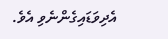އެދިވަޑައިގެންނެވި އެވެ.